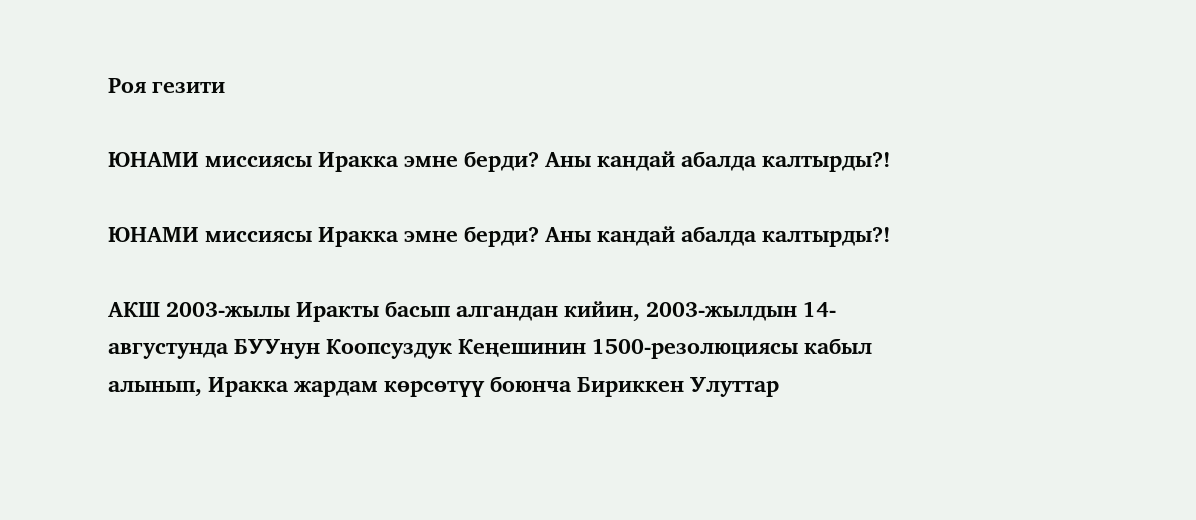Роя гезити

ЮНАМИ миссиясы Иракка эмне берди? Аны кандай абалда калтырды?!

ЮНАМИ миссиясы Иракка эмне берди? Аны кандай абалда калтырды?!

АКШ 2003-жылы Иракты басып алгандан кийин, 2003-жылдын 14-августунда БУУнун Коопсуздук Кеңешинин 1500-резолюциясы кабыл алынып, Иракка жардам көрсөтүү боюнча Бириккен Улуттар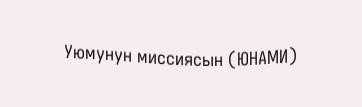Уюмунун миссиясын (ЮНАМИ)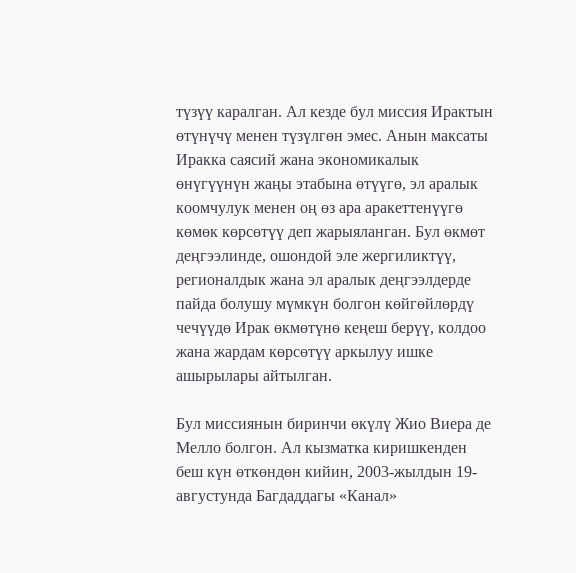түзүү каралган. Ал кезде бул миссия Ирактын өтүнүчү менен түзүлгөн эмес. Анын максаты Иракка саясий жана экономикалык өнүгүүнүн жаңы этабына өтүүгө, эл аралык коомчулук менен оң өз ара аракеттенүүгө көмөк көрсөтүү деп жарыяланган. Бул өкмөт деңгээлинде, ошондой эле жергиликтүү, регионалдык жана эл аралык деңгээлдерде пайда болушу мүмкүн болгон көйгөйлөрдү чечүүдө Ирак өкмөтүнө кеңеш берүү, колдоо жана жардам көрсөтүү аркылуу ишке ашырылары айтылган.

Бул миссиянын биринчи өкүлү Жио Виера де Мелло болгон. Ал кызматка киришкенден беш күн өткөндөн кийин, 2003-жылдын 19-августунда Багдаддагы «Канал»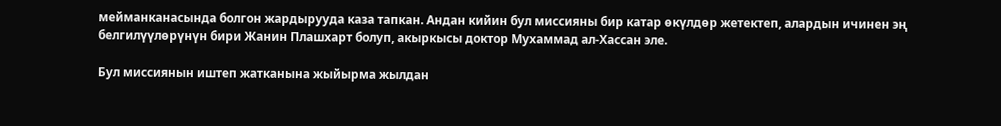мейманканасында болгон жардырууда каза тапкан. Андан кийин бул миссияны бир катар өкүлдөр жетектеп, алардын ичинен эң белгилүүлөрүнүн бири Жанин Плашхарт болуп, акыркысы доктор Мухаммад ал-Хассан эле.

Бул миссиянын иштеп жатканына жыйырма жылдан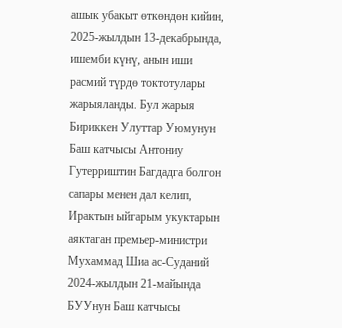ашык убакыт өткөндөн кийин, 2025-жылдын 13-декабрында, ишемби күнү, анын иши расмий түрдө токтотулары жарыяланды. Бул жарыя Бириккен Улуттар Уюмунун Баш катчысы Антониу Гутерриштин Багдадга болгон сапары менен дал келип, Ирактын ыйгарым укуктарын аяктаган премьер-министри Мухаммад Шиа ас-Суданий 2024-жылдын 21-майында БУУнун Баш катчысы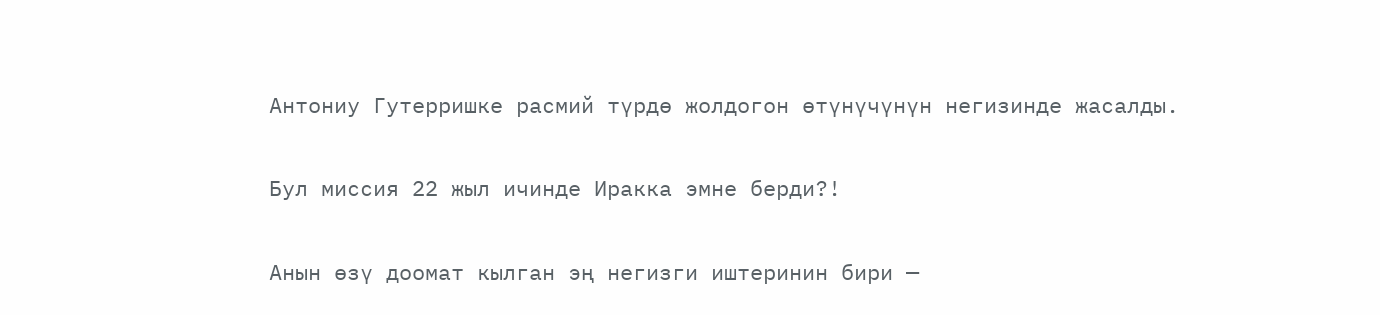Антониу Гутерришке расмий түрдө жолдогон өтүнүчүнүн негизинде жасалды.

Бул миссия 22 жыл ичинде Иракка эмне берди?!

Анын өзү доомат кылган эң негизги иштеринин бири —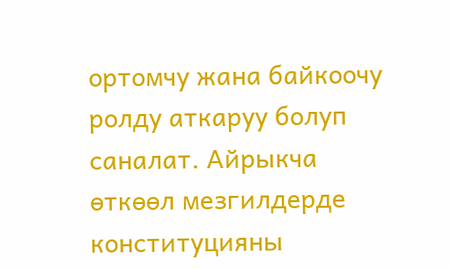ортомчу жана байкоочу ролду аткаруу болуп саналат. Айрыкча өткөөл мезгилдерде конституцияны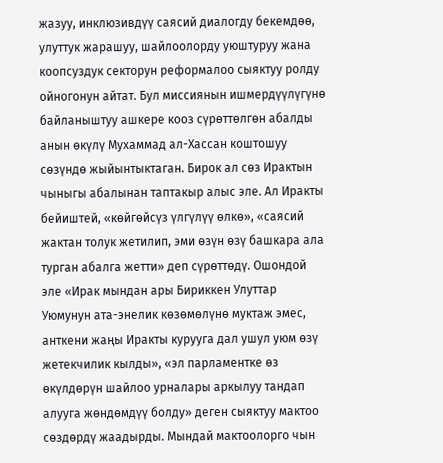жазуу, инклюзивдүү саясий диалогду бекемдөө, улуттук жарашуу, шайлоолорду уюштуруу жана коопсуздук секторун реформалоо сыяктуу ролду ойногонун айтат. Бул миссиянын ишмердүүлүгүнө байланыштуу ашкере кооз сүрөттөлгөн абалды анын өкүлү Мухаммад ал-Хассан коштошуу сөзүндө жыйынтыктаган. Бирок ал сөз Ирактын чыныгы абалынан таптакыр алыс эле. Ал Иракты бейиштей, «көйгөйсүз үлгүлүү өлкө», «саясий жактан толук жетилип, эми өзүн өзү башкара ала турган абалга жетти» деп сүрөттөдү. Ошондой эле «Ирак мындан ары Бириккен Улуттар Уюмунун ата-энелик көзөмөлүнө муктаж эмес, анткени жаңы Иракты курууга дал ушул уюм өзү жетекчилик кылды», «эл парламентке өз өкүлдөрүн шайлоо урналары аркылуу тандап алууга жөндөмдүү болду» деген сыяктуу мактоо сөздөрдү жаадырды. Мындай мактоолорго чын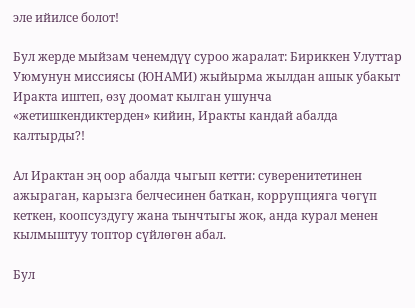эле ийилсе болот!

Бул жерде мыйзам ченемдүү суроо жаралат: Бириккен Улуттар Уюмунун миссиясы (ЮНАМИ) жыйырма жылдан ашык убакыт Иракта иштеп, өзү доомат кылган ушунча «жетишкендиктерден» кийин, Иракты кандай абалда калтырды?!

Ал Ирактан эң оор абалда чыгып кетти: суверенитетинен ажыраган, карызга белчесинен баткан, коррупцияга чөгүп кеткен, коопсуздугу жана тынчтыгы жок, анда курал менен кылмыштуу топтор сүйлөгөн абал.

Бул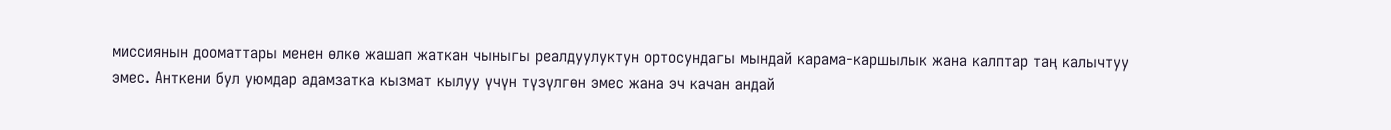миссиянын дооматтары менен өлкө жашап жаткан чыныгы реалдуулуктун ортосундагы мындай карама-каршылык жана калптар таң калычтуу эмес. Анткени бул уюмдар адамзатка кызмат кылуу үчүн түзүлгөн эмес жана эч качан андай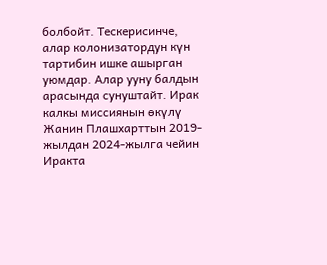болбойт. Тескерисинче, алар колонизатордун күн тартибин ишке ашырган уюмдар. Алар ууну балдын арасында сунуштайт. Ирак калкы миссиянын өкүлү Жанин Плашхарттын 2019-жылдан 2024-жылга чейин Иракта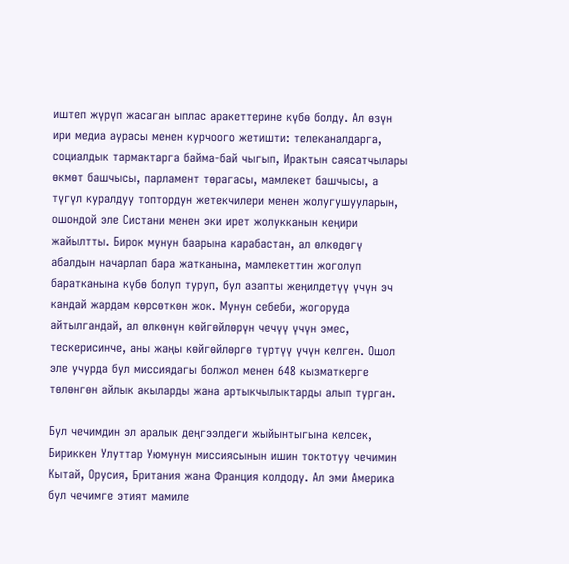иштеп жүрүп жасаган ыплас аракеттерине күбө болду. Ал өзүн ири медиа аурасы менен курчоого жетишти: телеканалдарга, социалдык тармактарга байма-бай чыгып, Ирактын саясатчылары өкмөт башчысы, парламент төрагасы, мамлекет башчысы, а түгүл куралдуу топтордун жетекчилери менен жолугушууларын, ошондой эле Систани менен эки ирет жолукканын кеңири жайылтты. Бирок мунун баарына карабастан, ал өлкөдөгү абалдын начарлап бара жатканына, мамлекеттин жоголуп баратканынa күбө болуп туруп, бул азапты жеңилдетүү үчүн эч кандай жардам көрсөткөн жок. Мунун себеби, жогоруда айтылгандай, ал өлкөнүн көйгөйлөрүн чечүү үчүн эмес, тескерисинче, аны жаңы көйгөйлөргө түртүү үчүн келген. Ошол эле учурда бул миссиядагы болжол менен 648 кызматкерге төлөнгөн айлык акыларды жана артыкчылыктарды алып турган.

Бул чечимдин эл аралык деңгээлдеги жыйынтыгына келсек, Бириккен Улуттар Уюмунун миссиясынын ишин токтотуу чечимин Кытай, Орусия, Британия жана Франция колдоду. Ал эми Америка бул чечимге этият мамиле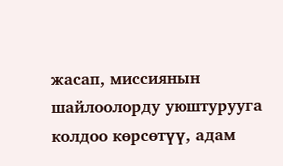жасап, миссиянын шайлоолорду уюштурууга колдоо көрсөтүү, адам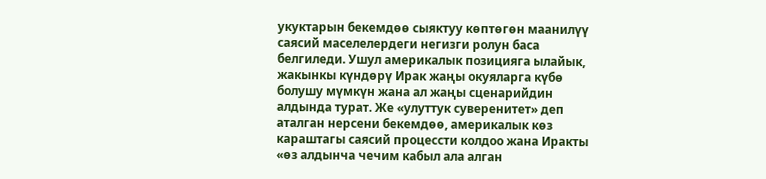укуктарын бекемдөө сыяктуу көптөгөн маанилүү саясий маселелердеги негизги ролун баса белгиледи. Ушул америкалык позицияга ылайык, жакынкы күндөрү Ирак жаңы окуяларга күбө болушу мүмкүн жана ал жаңы сценарийдин алдында турат. Же «улуттук суверенитет» деп аталган нерсени бекемдөө, америкалык көз караштагы саясий процессти колдоо жана Иракты «өз алдынча чечим кабыл ала алган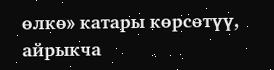өлкө» катары көрсөтүү, айрыкча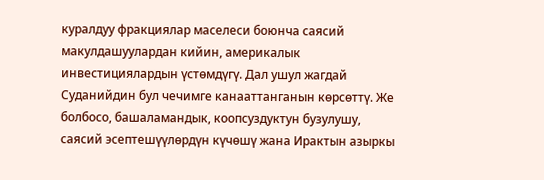куралдуу фракциялар маселеси боюнча саясий макулдашуулардан кийин, америкалык инвестициялардын үстөмдүгү. Дал ушул жагдай Суданийдин бул чечимге канааттанганын көрсөттү. Же болбосо, башаламандык, коопсуздуктун бузулушу, саясий эсептешүүлөрдүн күчөшү жана Ирактын азыркы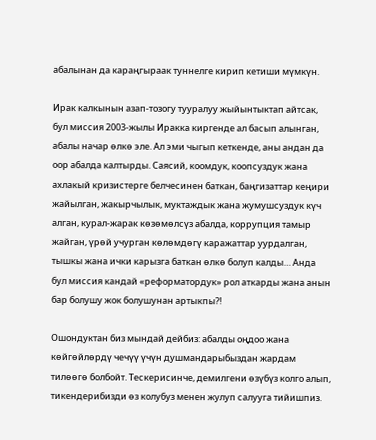абалынан да караңгыраак туннелге кирип кетиши мүмкүн.

Ирак калкынын азап-тозогу тууралуу жыйынтыктап айтсак, бул миссия 2003-жылы Иракка киргенде ал басып алынган, абалы начар өлкө эле. Ал эми чыгып кеткенде, аны андан да оор абалда калтырды. Саясий, коомдук, коопсуздук жана ахлакый кризистерге белчесинен баткан, баңгизаттар кеңири жайылган, жакырчылык, муктаждык жана жумушсуздук күч алган, курал-жарак көзөмөлсүз абалда, коррупция тамыр жайган, үрөй учурган көлөмдөгү каражаттар уурдалган, тышкы жана ички карызга баткан өлкө болуп калды… Анда бул миссия кандай «реформатордук» рол аткарды жана анын бар болушу жок болушунан артыкпы?!

Ошондуктан биз мындай дейбиз: абалды оңдоо жана көйгөйлөрдү чечүү үчүн душмандарыбыздан жардам тилөөгө болбойт. Тескерисинче, демилгени өзүбүз колго алып, тикендерибизди өз колубуз менен жулуп салууга тийишпиз.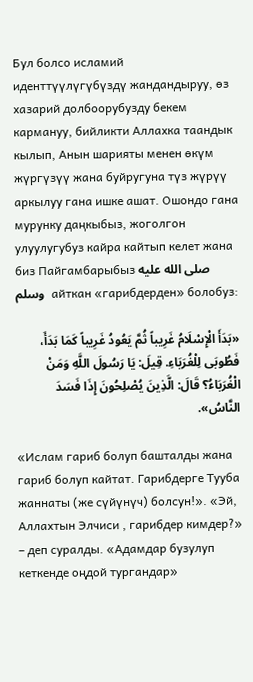Бул болсо исламий иденттүүлүгүбүздү жандандыруу, өз хазарий долбоорубузду бекем кармануу, бийликти Аллахка таандык кылып, Анын шарияты менен өкүм жүргүзүү жана буйругуна түз жүрүү аркылуу гана ишке ашат. Ошондо гана мурунку даңкыбыз, жоголгон улуулугубуз кайра кайтып келет жана биз Пайгамбарыбыз صلى الله عليه وسلم  айткан «гарибдерден» болобуз:

«بَدَأَ الْإِسْلَامُ غَرِيباً ثُمَّ يَعُودُ غَرِيباً كَمَا بَدَأَ، فَطُوبَى لِلْغُرَبَاءِ. قِيلَ: يَا رَسُولَ اللَّهِ وَمَنْ الْغُرَبَاءُ؟ قَالَ: الَّذِينَ يُصْلِحُونَ إِذَا فَسَدَ النَّاسُ».

«Ислам гариб болуп башталды жана гариб болуп кайтат. Гарибдерге Тууба жаннаты (же сүйүнүч) болсун!». «Эй, Аллахтын Элчиси , гарибдер кимдер?» – деп суралды. «Адамдар бузулуп кеткенде оңдой тургандар»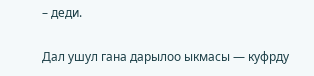– деди.

Дал ушул гана дарылоо ыкмасы — куфрду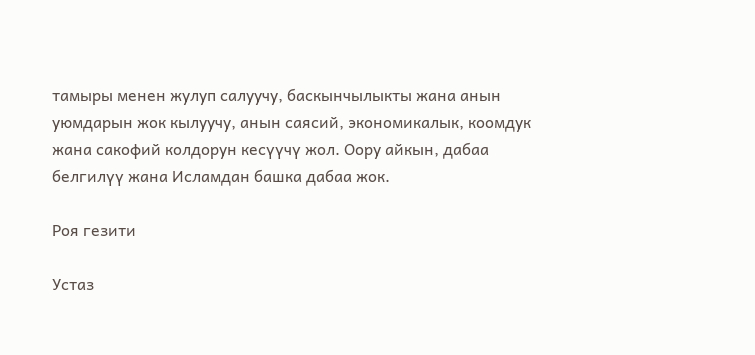тамыры менен жулуп салуучу, баскынчылыкты жана анын уюмдарын жок кылуучу, анын саясий, экономикалык, коомдук жана сакофий колдорун кесүүчү жол. Оору айкын, дабаа белгилүү жана Исламдан башка дабаа жок.

Роя гезити

Устаз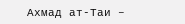Ахмад ат-Таи –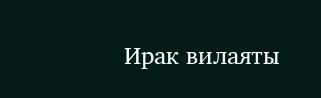Ирак вилаяты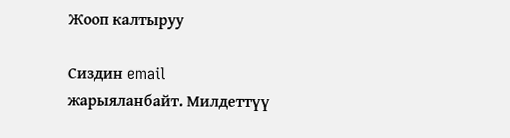Жооп калтыруу

Сиздин email жарыяланбайт. Милдеттүү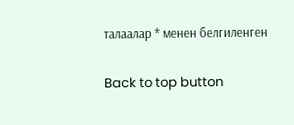талаалар * менен белгиленген

Back to top button